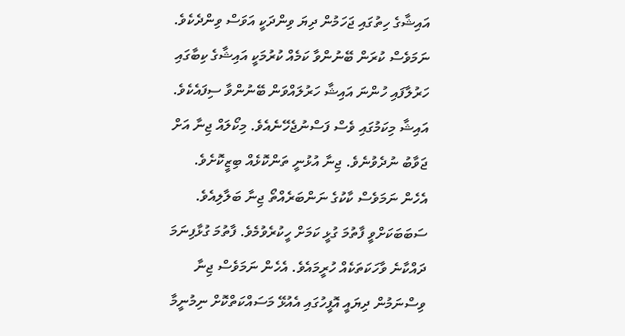އައިޝާގެ ހިތުގައި ޖަހަމުން ދިޔަ ވިންދަކީ އަވަސް ވިންދެކެވެ. ނަމަވެސް ކުރަން ބޭނުންވާ ކަމެއް ކުރުމަކީ އައިޝާގެ ކިބާގައި ހަރުލާފައި ހުންނަ އައިޝާ ހަރުލައްވަން ބޭނުންވާ ސިފައެކެވެ. އައިޝާ މިކަމުގައި ވެސް ފަސްނުޖެހޭނެއެވެ. މިކޯލައް ޖިނާ އަށް ޖަވާބު ނުދެވުނެވެ. ޖިނާ އުޅުނީ ތަންކޮޅެއް ބިޒީކޮށެވެ. އެހެން ނަމަވެސް ކާކުގެ ނަންބަރެއްތޯ ޖިނާ ބަލާލިއެވެ. ސަބަބަކަށްވީ ފާތުމަ ގުޅީ ކަމަށް ހީކުރެވުމެވެ. ފާތުމަ ގުޅާފިނަމަ ދައްކާނެ ވާހަކަތަކެއް ހުރީމައެވެ. އެހެން ނަމަވެސް ޖިނާ ވިސްނަމުން ދިޔައީ އޮފީހުގައި އެއުޅޭ މަސައްކަތްކޮށް ނިމުނީމާ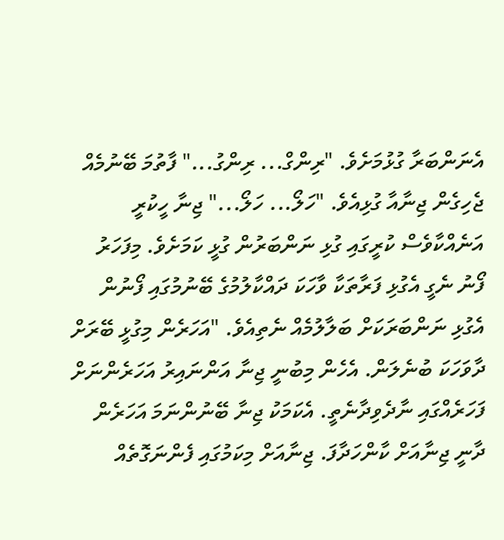އެނަންބަރާ ގުޅުމަށެވެ. "ރިންގް... ރިންގު..." ފާތުމަ ބޭނުމެއް ޖެހިގެން ޖިނާއާ ގުޅިއެވެ. "ހަލޯ... ހަލޯ..." ޖިނާ ހީކުރީ އަނެއްކާވެސް ކުރީގައި ގުޅި ނަންބަރުން ގުޅީ ކަމަށެވެ. މިފަހަރު ފޯނު ނެގީ އެގުޅި ފަރާތަކާ ވާހަކަ ދައްކާލުމުގެ ބޭނުމުގައި ފޯނުން އެގުޅި ނަންބަރަކަށް ބަލާލުމެއް ނެތިއެވެ. "އަހަރެން މިގުޅީ ބޭރަށް ދާވަހަކަ ބުނެލަން. އެހެން މިބުނީ ޖިނާ އަންނައިރު އަހަރެންނަށް ފަހަރެއްގައި ނާދެވިދާނެތީ. އެކަމަކު ޖިނާ ބޭނުންނަމަ އަހަރެން ދާނީ ޖިނާއަށް ކާންހަދާފަ. ޖިނާއަށް މިކަމުގައި ފެންނަގޮތެއް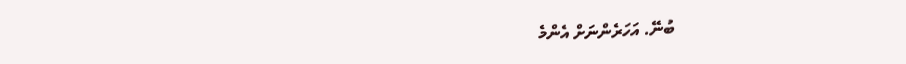ބުނޭ. އަހަރެންނަށް އެންމެ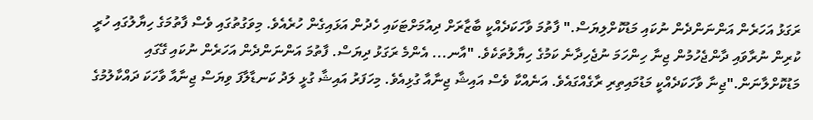ރަގަޅު އަހަރެން އަންނަންދެން ނުކައި މަޑުކޮށްލިޔަސް." ފާތުމަ ވާހަކަދެއްކީ ބާޒާރަށް ދިއުމަށްޓަކައި ހެދުން އަޅައިގެން ހުރެއެވެ. މިވަގުތުގައި ވެސް ފާތުމަގެ ހިޔާލުގައި ހުރީ ކުރިން ނުރާވައި ދާންޖެހުމުން ޖިނާ ހިންހަމަ ނުޖެހިދާނެ ކަމުގެ ހިޔާލުތަކެވެ. "އާނ... އެންމެ ރަގަޅު ދިޔަސް. ފާތުމަ އަންނަންދެން އަހަރެން ނުކައި ގޭގައި މަޑުކޮށްލާނަން."ޖިނާ ވާހަކަދެއްކީ މަޑުމައިތިރި ރާގެއްގައެވެ. އަނެއްކާ ވެސް އައިޝާ ޖިނާއާ ގުޅިއެވެ. މިހަފަރު އައިޝާ ގުޅީ ލަދު ކަނޑާލާފަ ވިޔަސް ޖިނާއާ ވާހަކަ ދައްކާލުމުގެ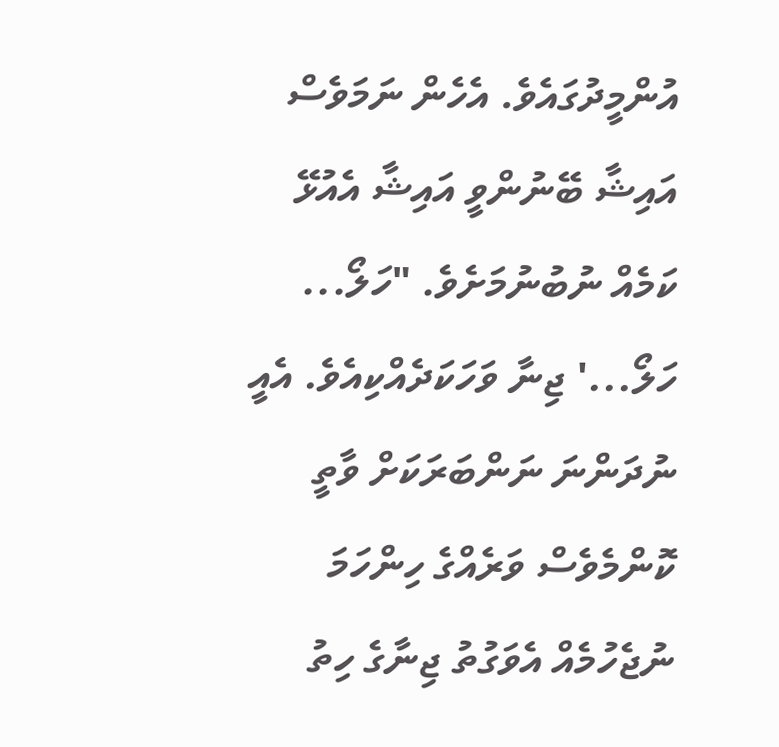އުންމީދުގައެވެ. އެހެން ނަމަވެސް އައިޝާ ބޭނުންވީ އައިޝާ އެއުޅޭ ކަމެއް ނުބުނުމަށެވެ. "ހަލޯ... ހަލޯ...' ޖިނާ ވަހަކަދެއްކިއެވެ. އެއީ ނުދަންނަ ނަންބަރަކަށް ވާތީ ކޮންމެވެސް ވަރެއްގެ ހިންހަމަ ނުޖެހުމެއް އެވަގުތު ޖިނާގެ ހިތު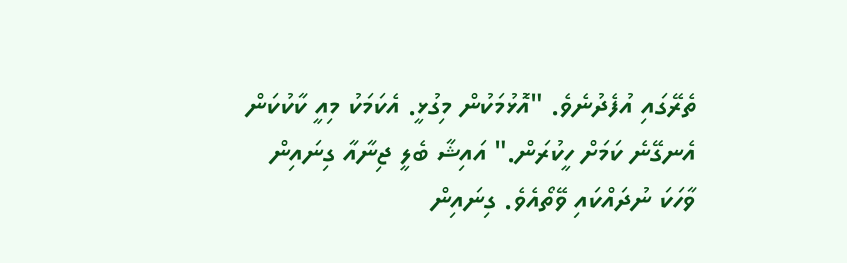ތެރޭގައި އުފެދުނެވެ. "އޮޅުމަކުން މިގުޅީ. އެކަމަކު މިއީ ކާކުކަން އެނގޭނެ ކަމަށް ހީކުރަން." އައިޝާ ބެލީ ޖިނާއާ ގިނައިން ވާހަކަ ނުދައްކައި ވޭތޯއެވެ. ގިނައިން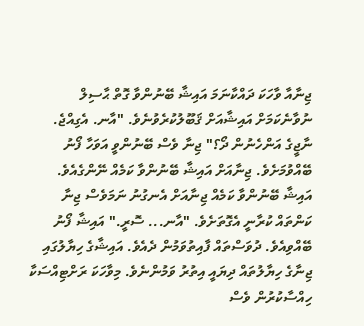ޖިނާއާ ވާހަކަ ދައްކާނަމަ އައިޝާ ބޭނުންވާ ގޮތް ޙާސިލް ނުވާނެކަމަށް އައިޝާއަށް ޤަބޫލުކުރެވުނެވެ. "އާނ. އެގިއްޖެ. ނާޖީގެ އަންހެނުން ދޯ؟" ޖިނާ ވެސް ބޭނުންވީ އަވަހާ ފޯނު ބޭއްވުމަށެވެ. ޖިނާއަށް އައިޝާ ބޭނުންވާ ކަމެއް ނޭންގެއެވެ. އައިޝާ ބޭނުންވާ ކަމެއް ޖިނާއަށް އެނގުނު ނަމަވެސް ޖިނާ ކަންތައް ކުރާނީ އެގޮތަށެވެ. "އާނ... ސޮރީ." އައިޝާ ފޯނު ބޭއްވިއެވެ. ދުވަސްތައް ފާއިތުވަމުން ދެއެވެ. އައިޝާގެ ހިޔާލުގައި ޖިނާގެ ހިޔާލުތައް ދިޔައީ އިތުރު ވަމުންނެވެ. މިވާހަކަ ރަށްޓިއްސަކާ ހިއްސާކުރުން ވެސް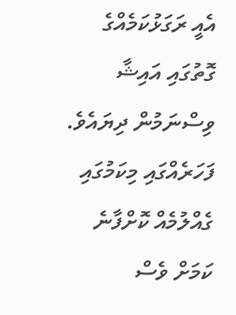އެއީ ރަގަޅުކަމެއްގެ ގޮތުގައި އައިޝާ ވިސްނަމުން ދިޔައެވެ. ފަހަރެއްގައި މިކަމުގައި ގެއްލުމެއް ކޮށްފާނެ ކަމަށް ވެސް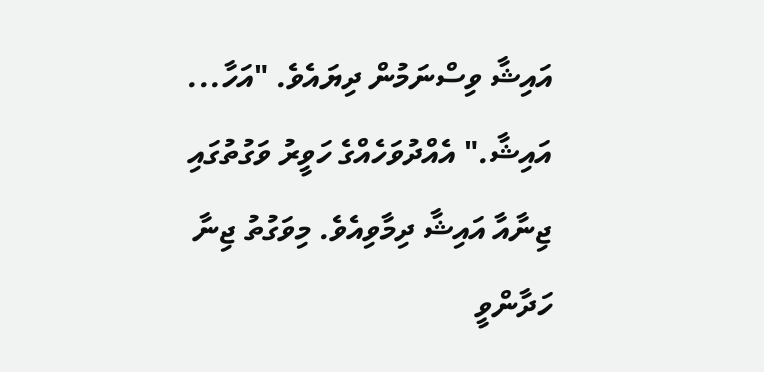އައިޝާ ވިސްނަމުން ދިޔައެވެ. "އަހާ... އައިޝާ." އެއްދުވަހެއްގެ ހަވީރު ވަގުތުގައި ޖިނާއާ އައިޝާ ދިމާވިއެވެ. މިވަގުތު ޖިނާ ހަދާންވީ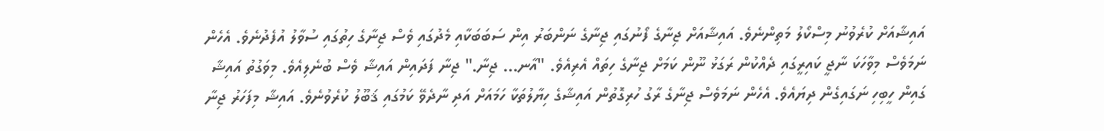އައިޝާއަށް ކުރެވުނު މިސްކޯލު މަތިންނެވެ. އައިޝާއަށް ޖިނާގެ ފޯނުގައި ޖިނާގެ ނަންބަރު އިން ސަބަބަކާއި މެދުގައި ވެސް ޖިނާގެ ހިތުގައި ސުވާލު އުފެދުނެވެ. އެހެން ނަމަވެސް މިވާހަކަ ނާޖީ ކައިރީގައި ދެއްކުން ރަގަޅު ނޫން ކަމަށް ޖިނާގެ ހިތައް އެރިއެވެ. "އާނ... ޖިނާ." ޖިނާ ފަދައިން އައިޝާ ވެސް ބުނެލިއެވެ. މިވަގުތު އައިޝާ ގައިން ހީބިހި ނަގައިގެން ދިޔައެވެ. އެހެން ނަމަވެސް ޖިނާގެ ރާގު ހުރިގޮތުން އައިޝާގެ ހިޔާލުތަކާ ހަމައަށް އަދި ނާދެވޭ ކަމުގައި ޤަބޫލު ކުރެވުނެވެ. އައިޝާ މިފަހަރު ޖިނާ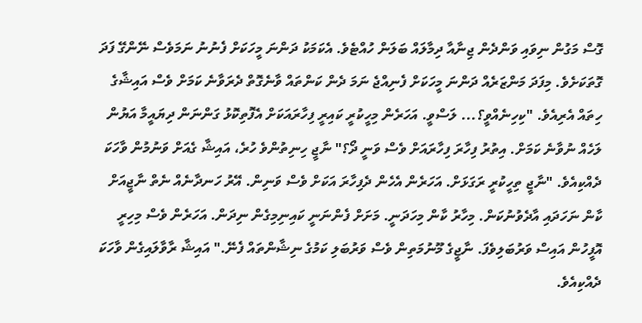ގޮސް މަގުން ނިވައި ވަންދެން ޖިނާއާ ދިމާލައް ބަލަން ހުއްޓެވެ. އެކަމަކު ދަންނަ މީހަކަށް ފެނުނު ނަމަވެސް ނޭންގޭ ފަދަ ގޮތަކަށެވެ. މިފަދަ މަންޒަރެއް ދަންނަ މީހަކަށް ފެނިއްޖެ ނަމަ ދެން ކަންތައް ވާނެގޮތް ދެރަވާނެ ކަމަށް ވެސް އައިޝާގެ ހިތައް އެރިއެވެ. "ކިހިނެއްވީ؟... ލަސްވީ. އަހަރެން މިހީކުރީ ކައިރީ ފިހާރައަކަށް އެފޮތިކޮޅު ގަންނަން ދިޔައީމާ އަޔުން ލަހެއް ނުވާނެ ކަމަށް. އިތުރު ފިހާރަ ފިހާރައަށް ވެސް ވަނީ ދޯ؟" ނާޖީ ހިނިތުންވެ ހުރެ، އައިޝާ ގެއަށް ވަނުމުން ވާހަކަ ދެއްކިއެވެ. "ނާޖީ ތިހީކުރީ ރަގަޅަށް. އަހަރެން އެހެން ދެފިހާރަ އަކަށް ވެސް ވަނިން. އޭރު ހަނދާނެއް ނެތް ނާޖީއަށް ކާން ނަހަދައި އާދެވުނުކަން. މިހާރު ކާން މިހަދަނީ. މަށަށް ފެންނަނީ ކައިނިމިގެން ނިދަން. އަހަރެން ވެސް މިހިރީ އޮފީހުން އައިސް ވަރުބަލިވެފަ. ނާޖީގެ މޫނުމަތިން ވެސް ވަރުބަލި ކަމުގެ ނިޝާންތައް ފެނޭ." އައިޝާ ރާވާލައިގެން ވާހަކަ ދެއްކިއެވެ.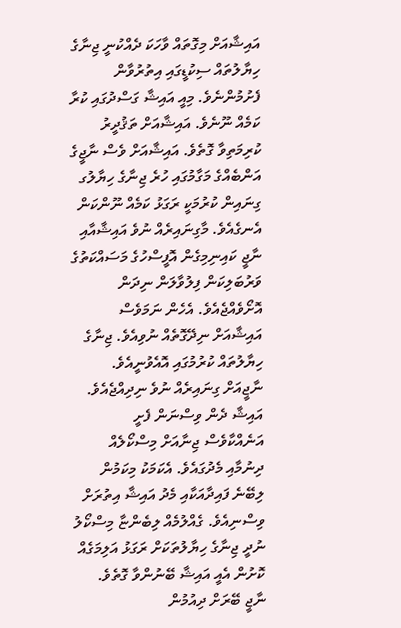އައިޝާއަށް މިގޮތައް ވާހަކަ ދެއްކުނީ ޖިނާގެ ހިޔާލުތައް ސިކުޑީގައި އިތުރުވާން ފެށުމުންނެވެ. މިއީ އައިޝާ ގަސްދުގައި ކުރާ ކަމެއް ނޫނެވެ. އައިޝާއަށް ތަޤުދީރު ކުރިމަތިވާ ގޮތެވެ. އައިޝާއަށް ވެސް ނާޖީގެ އަންބެއްގެ މަގާމުގައި ހުރެ ޖިނާގެ ހިޔާލުގ ގިނައިން ކުރުމަކީ ރަގަޅު ކަމެއް ނޫންކަން އެނގެއެވެ. މާގިނައިރެއް ނުވެ އައިޝާއާއި ނާޖީ ކައިނިމިގެން އޮފީސްހުގެ މަސައްކަތުގެ ވަރުބަލިކަން ފިލުވާލަން ނިދަން އޮށޯވެއްޖެއެވެ. އެހެން ނަމަވެސް އައިޝާއަށް ނިދޭގޮތެއް ނުވިއެވެ. ޖިނާގެ ހިޔާލުތައް ކުރުމުގައި އޮއެވުނީއެވެ. ނާޖީއަށް ގިނައިރެއް ނުވެ ނިދިއްޖެއެވެ. އައިޝާ ދެން ވިސްނަން ފެށީ އަނެއްކާވެސް ޖިނާއަށް މިސްކޯލެއް ދިނުމާއި މެދުގައެވެ. އެކަމަކު މިކަމުން ލިބޭނެ ފައިދާއަކާއި މެދު އައިޝާ އިތުރަށް ވިސްނިއެވެ. ގެއްލުމެއް ލިބެންޏާ މިސްކޯލު ނުދީ ޖިނާގެ ހިޔާލުތަކަށް ރަގަޅު އަލިމަގެއް ކޮށުން އެއީ އައިޝާ ބޭނުންވާ ގޮތެވެ. ނާޖީ ބޭރަށް ދިއުމުން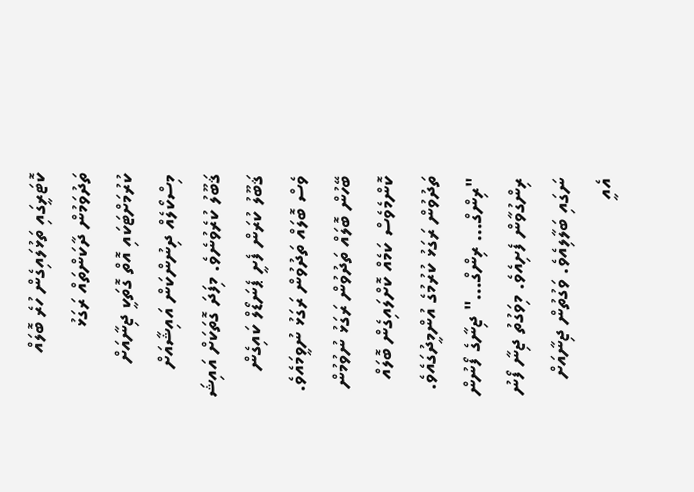ކޮޓަރީގައި ތަޅުލައިގެން ހުރެ ބޮލައް ތަދުވަމުން ދާކަންތައް ރަގަޅު ކުރުމަށްޓަކައި އޮތް ގޮތަކީ ޖިނާއަށް މިސްކޯލެއް ދިނުންކަން އައިޝާއަށް ޤަބޫލު ކުރެވުނެވެ. މިފަދަ ގޮތަކަށް އައިޝަ ޤަބޫލު ކުރަން ފެށީ ޕެނަޑޯލް ކައިގެން ވެސް ބޮލައް ތަދުވުން ރަގަޅު ނުވީމައެވެ. ބޭހުން ބޮލައް ތަދުވުން ރަގަޅު ނުވުމުން ކޮންމެވެސް ކަމެއް ކޮށްލައިގެން ބޮލައް ތަދުވުން ރަގަޅު ކުރުމުގެ އުންމީދުގައެވެ. "ރިންގް... ރިންގް..." ޖިނާގެ ފޯނުން ރިންގުވާން ފެށިއެވެ. މިވަގުތު ޖިނާ ފޯނު ނަގައި ބަލާލިއެވެ. ވަގުތުން ޖިނާއަށް އެއީ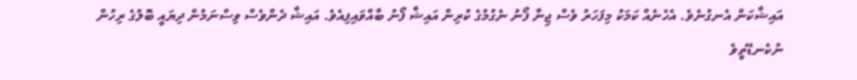އައިޝާކަން އެނގުނެވެ. އެހެނެއް ކަމަކު މިފަހަރު ވެސް ޖިނާ ފޯނު ނެގުމުގެ ކުރިން އައިޝާ ފޯނު ބާއްވައިފިއެވެ. އައިޝާ ދެންވެސް ވިސްނަމުން ދިޔައީ ބޮލުގެ ރިހުން ނުކެނޑޭތީވެ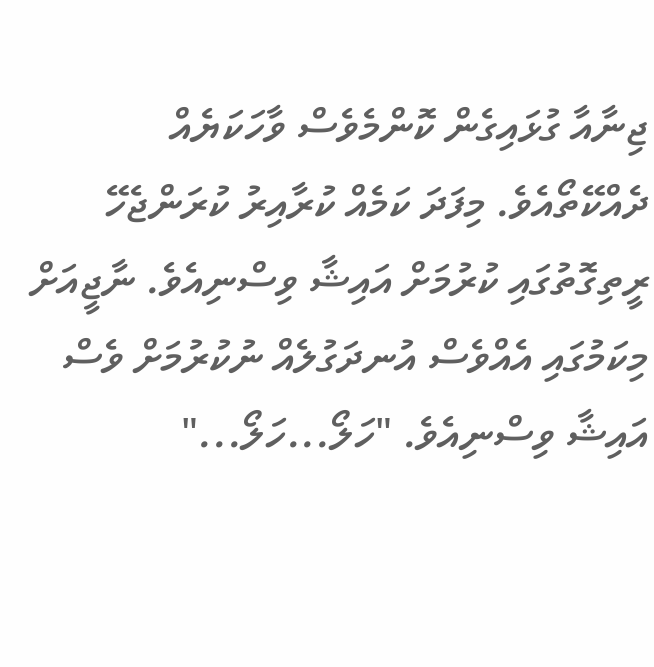ޖިނާއާ ގުޅައިގެން ކޮންމެވެސް ވާހަކަޔެއް ދެއްކޭތޯއެވެ. މިފަދަ ކަމެއް ކުރާއިރު ކުރަންޖެހޭ ރީތިގޮތުގައި ކުރުމަށް އައިޝާ ވިސްނިއެވެ. ނާޖީއަށް މިކަމުގައި އެއްވެސް އުނދަގުލެއް ނުކުރުމަށް ވެސް އައިޝާ ވިސްނިއެވެ. "ހަލޯ...ހަލޯ..."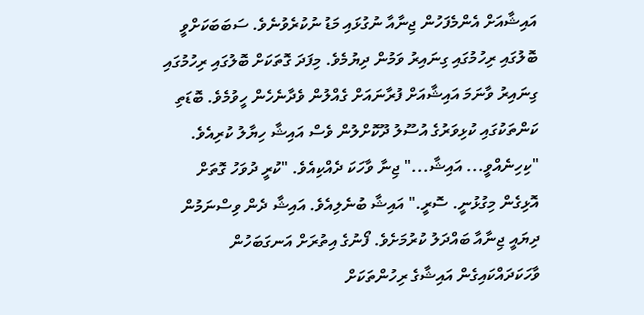އައިޝާއަށް އެންމެފަހުން ޖިނާއާ ނުގުޅައި މަޑު ނުކުރެވުނެވެ. ސަބަބަކަށްވީ ބޮލުގައި ރިހުމުގައި ގިނައިރު ވަމުން ދިޔުމެވެ. މިފަދަ ގޮތަކަށް ބޮލުގައި ރިހުމުގައި ގިނައިރު ވާނަމަ އައިޝާއަށް ފުރާނައަށް ގެއްލުން ވެދާނެހެން ހީވުމެވެ. ބޮޑަތި ކަންތަކުގައި ކުޅިވަރުގެ އުސޫލު ދޫކޮށްލުން ވެސް އައިޝާ ހިޔާލު ކުރިއެވެ. "ކިހިނެއްވީ... އައިޝާ..." ޖިނާ ވާހަކަ ދެއްކިއެވެ. "ކުރީ ދުވަހު ގޮތަށް އޮޅިގެން މިގުޅުނީ. ސޮރީ." އައިޝާ ބުނެލިއެވެ. އައިޝާ ދެން ވިސްނަމުން ދިޔައީ ޖިނާއާ ބައްދަލު ކުރުމަށެވެ. ފޯނުގެ އިތުރަށް އަނގަބަހުން ވާހަކަދައްކައިގެން އައިޝާގެ ރިހުންތަކަށް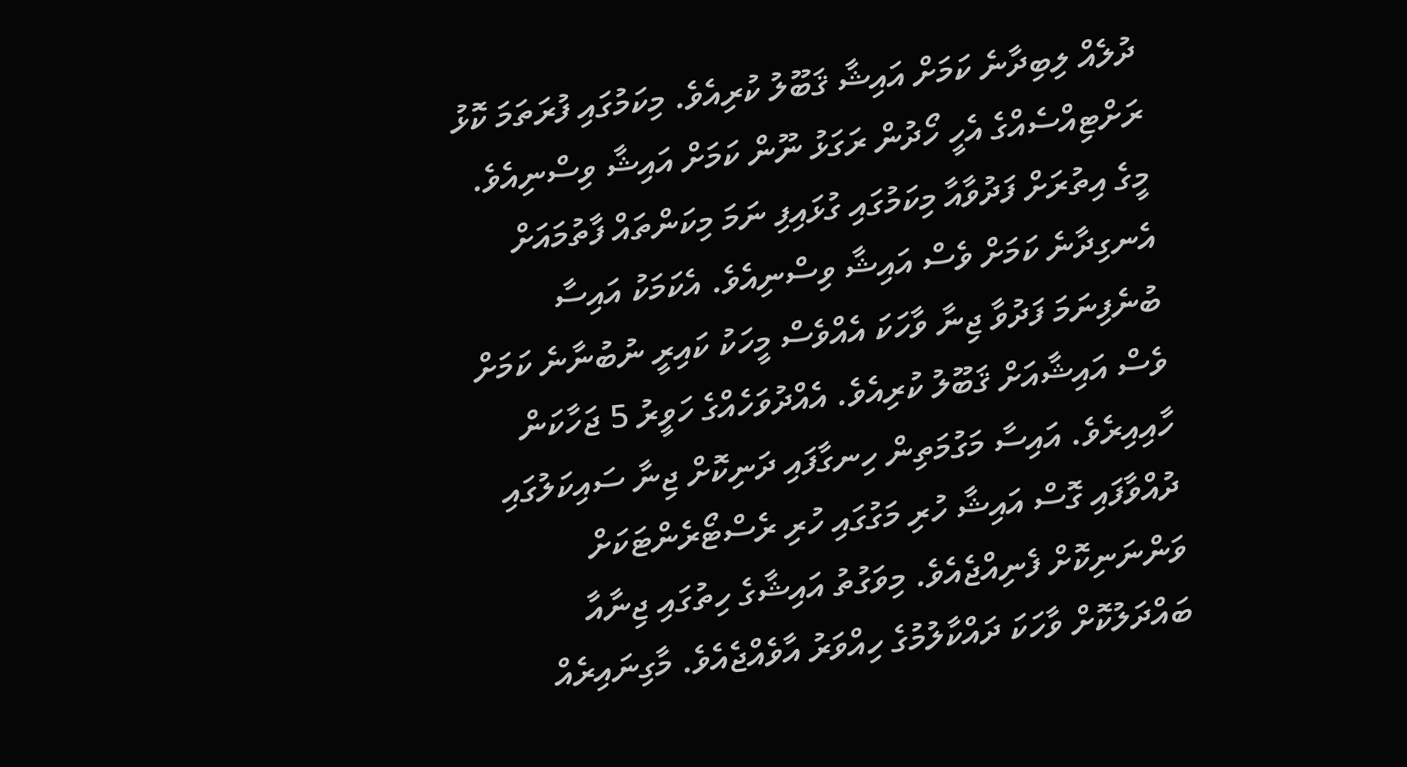ދުލެއް ލިބިދާނެ ކަމަށް އައިޝާ ޤަބޫލު ކުރިއެވެ. މިކަމުގައި ފުރަތަމަ ކޮޅު ރަށްޓިއްސެއްގެ އެހީ ހޯދުން ރަގަޅު ނޫން ކަމަށް އައިޝާ ވިސްނިއެވެ. މީގެ އިތުރަށް ފަދުވާއާ މިކަމުގައި ގުޅައިފި ނަމަ މިކަންތައް ފާތުމައަށް އެނގިދާނެ ކަމަށް ވެސް އައިޝާ ވިސްނިއެވެ. އެކަމަކު އައިސާ ބުނެފިނަމަ ފަދުވާ ޖިނާ ވާހަކަ އެއްވެސް މީހަކު ކައިރީ ނުބުނާނެ ކަމަށް ވެސް އައިޝާއަށް ޤަބޫލު ކުރިއެވެ. އެއްދުވަހެއްގެ ހަވީރު 5 ޖަހާކަން ހާއިއިރެވެ. އައިސާ މަގުމަތިން ހިނގާފައި ދަނިކޮށް ޖިނާ ސައިކަލުގައި ދުއްވާފައި ގޮސް އައިޝާ ހުރި މަގުގައި ހުރި ރެސްޓޯރެންޓަކަށް ވަންނަނިކޮށް ފެނިއްޖެއެވެ. މިވަގުތު އައިޝާގެ ހިތުގައި ޖިނާއާ ބައްދަލުކޮށް ވާހަކަ ދައްކާލުމުގެ ހިއްވަރު އާވެއްޖެއެވެ. މާގިނައިރެއް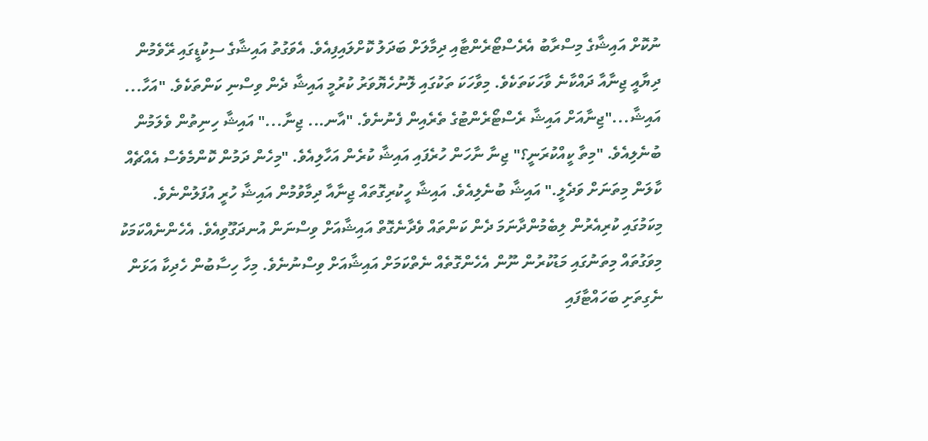ނުކޮށް އައިޝާގެ މިސްރާބު އެރެސްޓޯރެންޓާއި ދިމާލަށް ބަދަލު ކޮށްލައިފިއެވެ. އެވަގުތު އައިޝާގެ ސިކުޑީގައި ރޭވެމުން ދިޔާއީ ޖިނާއާ ދައްކާނެ ވާހަކަތަކެވެ. މިވާހަކަ ތަކުގައި ލޮނުހެޔޮވަރު ކުރުމީ އައިޝާ ދެން ވިސްނި ކަންތަކެވެ. "އަހާ... އައިޝާ..."ޖިނާއަށް އައިޝާ ރެސްޓޯރެންޓުގެ ތެރެއިން ފެނުނެވެ. "އާނ... ޖިނާ..." އައިޝާ ހިނިތުން ވެލަމުން ބުނެލިއެވެ. "މިތާ ކީއްކުރަނީ؟" ޖިނާ ނާހަން ހުރެފައި އައިޝާ ކުރެން އަހާލިއެވެ. "މިހެން ދަމުން ކޮންމެވެސް އެއްޗެއް ކާލަން މިތަނަށް ވަދެލީ." އައިޝާ ބުނެލިއެވެ. އައިޝާ ހީކުރިގޮތައް ޖިނާއާ ދިމާވުމުން އައިޝާ ހުރީ އުފަލުންނެވެ. މިކަމުގައި ކުރިއެރުން ލިބެމުންދާނަމަ ދެން ކަންތައް ވެދާނެގޮތް އައިޝާއަށް ވިސްނަން އުނދަގޫވިއެވެ. އެހެންނެއްކަމަކު މިވަގުތައް މިތަނުގައި މަޑުކުރުން ނޫން އެހެންގޮތެއް ނެތްކަމަށް އައިޝާއަށް ވިސްނުނެވެ. މިހާ ހިސާބުން ހެދިކާ އަޅަން ނެގިތަށި ބަހައްޓާފައި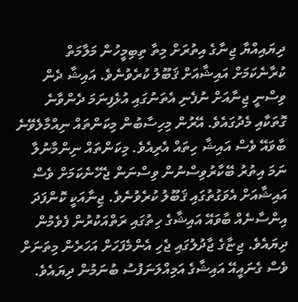ދިޔައިއްޔާ ޖިނާގެ އިތުރަށް މިތާ ތިބިމީހުން މަލާމަތް ކުރާނެކަމަށް އައިޝާއަށް ޤަބޫލު ކުރެވުނެވެ. އައިޝާ ދެން ވިސްނީ ޖިނާއަށް ނުފެނި އެތަނުގައި އުޅެފިނަމަ ދެންވާނެ ގޮތަކާއި މެދުގައެވެ. އޭރުން މިހިސާބުން މިކަންތައް ނިއްމާލެވޭނެ ބާވައޭ ވެސް އައިޝާ ހިތައް އެރިއެވެ. މިކަންތައް ނިންމާނުލާ ނަމަ އިތުރު ބޭކާރުވިސްނުން ވިސްނަން ޖެހޭނެކަމަށް ވެސް އައިޝާއަށް އެވަގުތުގައި ޤަބޫލު ކުރެވުނެވެ. ޖިނާއަކީ ކޮންފަދަ އިންސާނެއް ބާވައޭ އައިޝާގެ ހިތުގައި ރަތްއަކުރުން ފެވެމުން ދިޔައެވެ. ޖިޏާގެ ޖާދުލުގައި ޖެހި އެންމެފަހަށް އަހަރެން މިތަނަށް ވެސް ގެނައީއޭ އައިޝާގެ އަމިއްލަނަފުސު ބުނަމުން ދިޔައެވެ.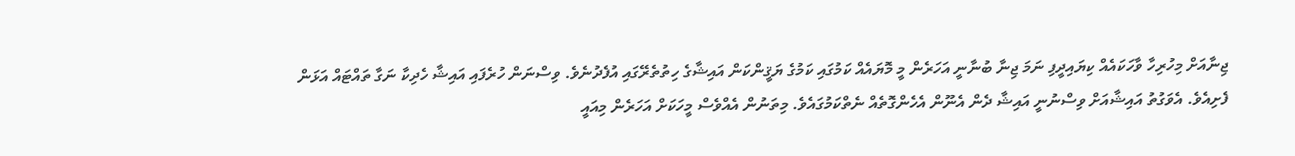ޖިނާއަށް މިހުރިހާ ވާހަކައެއް ކިޔައިދީފި ނަމަ ޖިނާ ބުނާނީ އަހަރެން މީ މޮޔައެއް ކަމުގައި ކަމުގެ ޔަޤީންކަން އައިޝާގެ ހިތުތެރޭގައި އުފެދުނެވެ. ވިސްނަން ހުރެފައި އައިޝާ ހެދިކާ ނަގާ ތައްޓައް އަޅަން ފެށިއެވެ. އެވަގުތު އައިޝާއަށް ވިސްނުނީ އައިޝާ ދެން އެނޫން އެހެންގޮތެއް ނެތްކަމުގައެވެ. މިތަނުން އެއްވެސް މީހަކަށް އަހަރެން މިއައީ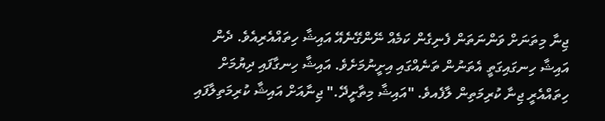ޖިނާ މިތަނަށް ވަންނަތަން ފެނިގެން ކަމެއް ނޭންގޭނެއޭ އައިޝާ ހިތައްއެރިއެވެ. ދެން އައިޝާ ހިނގައިގަތީ އެތަނުން ތަނެއްގައި އިށީނުމަށެވެ. އައިޝާ ހިނގާފައި ދިޔުމަށް ހިތައްއެރީ ޖިނާ ކުރިމަތިން ލާފެއވެ. "އައިޝާ މިތާށީދޭ." ޖިނާއަށް އައިޝާ ކުރިމަތިލާފައި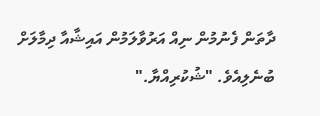ދާތަން ފެނުމުން ނިއް އަރުވާލަމުން އައިޝާއާ ދިމާލަށް ބުނެލިއެވެ. "ޝުކުރިއްޔާ."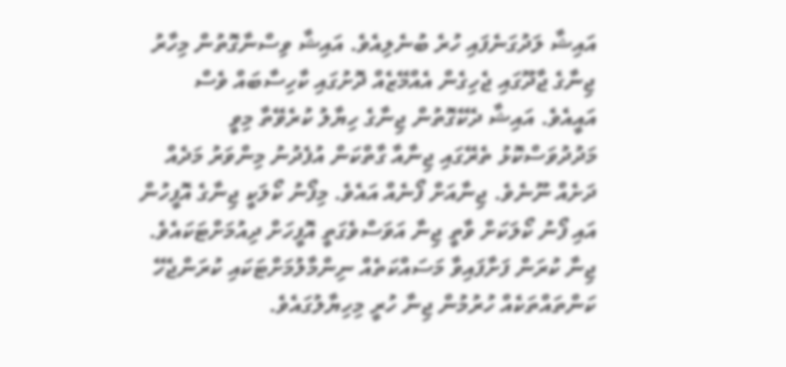އައިޝާ ލަދުގަނެފައި ހުރެ ބުނެލިއެވެ. އައިޝާ ވިސްނާގޮތުން މިހާރު ޖިނާގެ ޖާދޫގައި ޖެހިގެން އެއްމޭޒެއް ދޮށުގައި ކާހިސާބައް ވެސް އައީއެވެ. އައިޝާ ދެކޭގޮތުން ޖިނާގެ ހިޔާލު ކުރެވޭތާ މިވީ މަދުދުވަސްކޮޅު ތެރޭގައި ޖިނާއާ ގާތްކަން އުފެދުނު މިންވަރު މަދެއް ދަށެއް ނޫނެވެ. ޖިނާއަށް ފޯނެއް އައެވެ. މިފޯނު ކޯލަކީ ޖިނާގެ އޮފީހުން އައި ފޯނު ކޯލަކަށް ވާތީ ޖިނާ އަވަސްވެގަތީ އޮފީހަށް ދިއުމަށްޓަކައެވެ. ޖިނާ ކުރަން ފަށާފައިވާ މަސައްކަތެއް ނިންމާލުމަށްޓަކައި ކުރަންޖެހޭ ކަންތައްތަކެއް ހުރުމުން ޖިނާ ހުރީ މިހިޔާލުގައެވެ.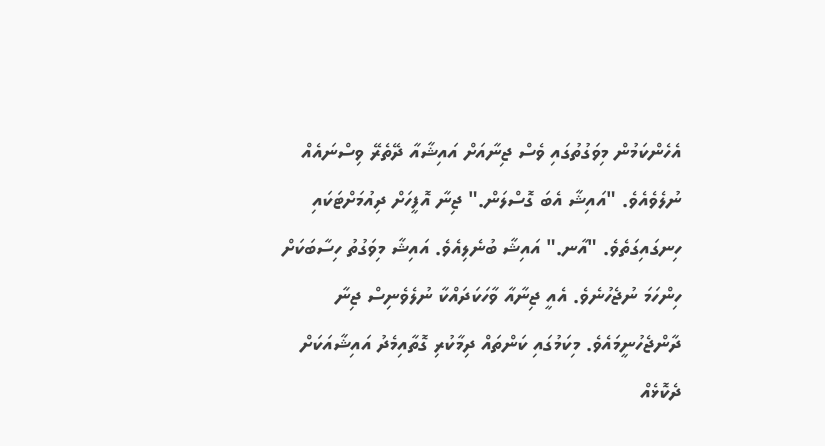އެހެންކަމުން މިވަގުތުގައި ވެސް ޖިނާއަށް އައިޝާއާ ދޭތެރޭ ވިސްނައެއް ނުލެވެއެވެ. "އައިޝާ އެބަ ގޮސްލަން." ޖިނާ އޮފީހަށް ދިއުމަށްޓަކައި ހިނގައިގަތެވެ. "އާނ." އައިޝާ ބުނެލިއެވެ. އައިޝާ މިވަގުތު ހިސާބަކަށް ހިންހަމަ ނުޖެހުނެވެ. އެއީ ޖިނާއާ ވާހަކަދައްކާ ނުލެވެނިސް ޖިނާ ދާންޖެހުނީމައެވެ. މިކަމުގައި ކަންތައް ދިމާކުރި ގޮތާއިމެދު އައިޝާއަކަށް ދެކޮޅެއް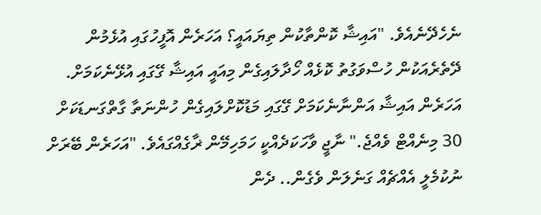ނެހެދޭނެއެވެ. "އައިޝާ ކޮންތާކުން ތިޔައައީ؟ އަހަރެން އޮފީހުގައި އުޅެމުން ދޭތެރެއަކުން ހުސްވަގުތު ކޮޅެއް ހޯދާލައިގެން މިއައީ އައިޝާ ގޭގައި އުޅޭނެކަމަށް. އަހަރެން އައިޝާ އަންނާނެކަމަށް ގޭގައި މަޑުކޮށްލައިގެން ހުންނަތާ ގާތްގަނޑަކަށް 30 މިނެއްޓް ވެއްޖެ." ނާޖީ ވާހަކަދެއްކީ ހަމަހިމޭން ޜާގެއްގައެވެ. "އަހަރެން ބޭރަށް ނުކުމެލީ އެއްޗެއް ގަނެލަން ވެގެން.. ދެން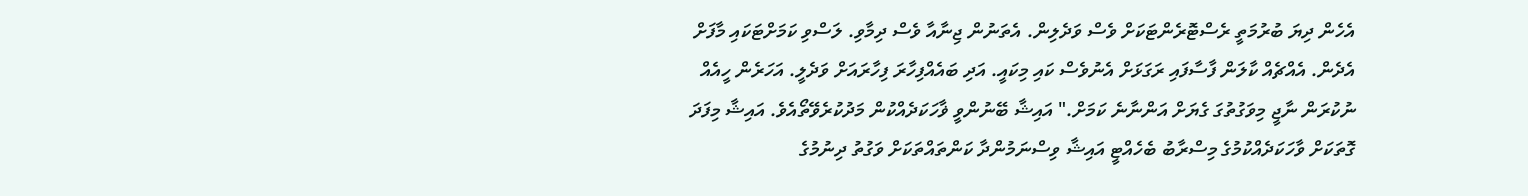އެހެން ދިޔަ ބުރުމަތީ ރެސްޓޮރެންޓަކަށް ވެސް ވަދެލިން. އެތަނުން ޖިނާއާ ވެސް ދިމާވި. ލަސްވި ކަމަށްޓަކައި މާފަށް އެދެން. އެއްޗެއް ކާލަން ފާސާފައި ރަގަޅަށް އެނުވެސް ކައި މިކައީ. އަދި ބައެއްފިހާރަ ފިހާރައަށް ވަދެލީ. އަހަރެން ހީއެއް ނުކުރަން ނާޖީ މިވަގުތުގަ ގެޔަށް އަންނާނެ ކަމަށް." އައިޝާ ބޭނުންވީ ޥާހަކަދެއްކުން މަދުކުރެވޭތޯއެވެ. އައިޝާ މިފަދަ ގޮތަކަށް ވާހަކަދެއްކުމުގެ މިސްރާބު ބެހެއްޓީ އައިޝާ ވިސްނަމުންދާ ކަންތައްތަކަށް ވަގުތު ދިނުމުގެ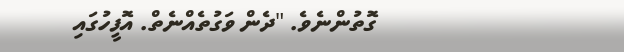ގޮތުންނެވެ. "ދެން ވަގުތެއްނެތް. އޮފީހުގައި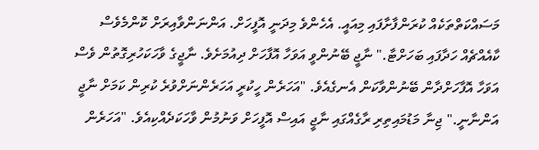މަސައްކަތްތަކެއް ކުރަންފާށާފައި މިއައީ. އެހެންވެ މިދަނީ އޮފީހަށް. އަންނަންވާއިރަށް ކޮންމެވެސް ކާއެއްޗެއް ހަދާފައި ބަހަށްޓާ." ނާޖީ ބޭނުންވީ އަވަހާ އޮފާހަށް ދިއުމަށެވެ. ނާޖީގެ ވާހަކަހުރިގޮތުން ވެސް އަވަހާ އޮފާހަށްދާން ބޭނުންވާކަން އެނގެއެވެ. "އަހަރެން ހީކުރީ އަހަރެންނަށްވުރެ ކުރިން ކަމަށް ނާޖީ އަންނާނީ." ޖިނާ މަޑުމައިތިރި ރާގެއްގައި ނާޖީ އައިސް އޮފީހަށް ވަނުމުން ވާހަކަދެއްކިއެވެ. "އަހަރެން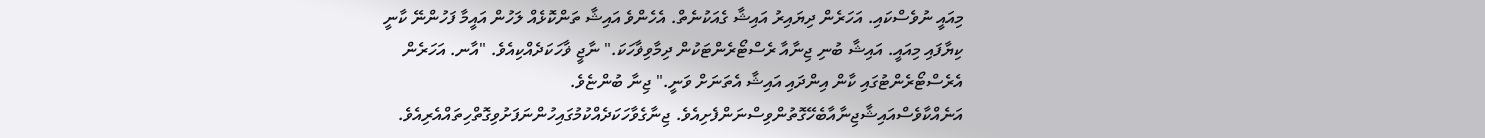މިއައީ ނުވެސްކައި. އަހަރެން ދިޔައިރު އައިޝާ ގެއަކުނެތް. އެހެންވެ އައިޝާ ތަންކޮޅެއް ލަހުން އައީމާ ފަހުންނޭ ކާނީ ކިޔާފައި މިއައީ. އައިޝާ ބުނި ޖިނާއާ ރެސްޓޯރެންޓަކުން ދިމާވިޥާހަކަ." ނާޖީ ޥާހަކަދެއްކިއެވެ. "އާނ. އަހަރެން އެރެސްޓޯރެންޓުގައި ކާން އިންދައި އައިޝާ އެތަނަށް ވަނީ." ޖިނާ ބުންޏެވެ. އަނެއްކާވެސްއައިޝާޖިނާއާބެހޭގޮތުންވިސްނަންފެށިއެވެ. ޖިނާގެވާހަކަދެއްކުމުގައިހުންނަފަށުވިގޮތްހިތައްއެރިއެވެ.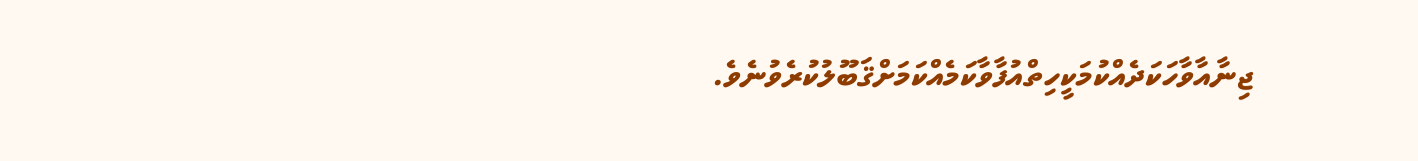ޖިނާއާވާހަކަދެއްކުމަކީހިތްއުފާވާކަމެއްކަމަށްޤަބޫލުކުރެވުނެވެ.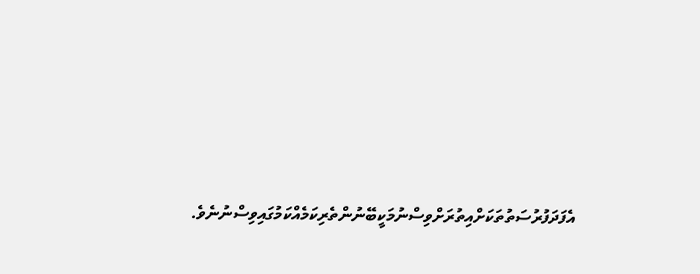އެފަދަފުރުސަތުތަކަށްއިތުރަށްވިސްނުމަކީބޭނުންތެރިކަމެއްކަމުގައިވިސްނުނެވެ.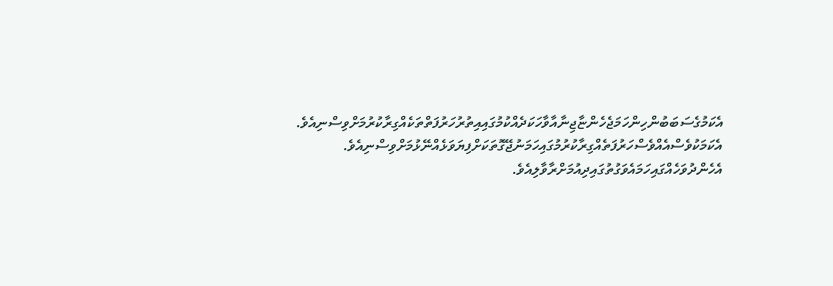އެކަމުގެސަބަބުންހިންހަމަޖެހެންޏާޖިނާއާވާހަކަދެއްކުމުގައިއިތުރުހަރުފަތްތަކެއްގިރާކުރުމަށްވިސްނިއެވެ. އެކަމަކުވެސްއެއްވެސްހަރުފަތެއްގިރާކުރުމުގައިހަމަނުޖޭގޮތަކަށްފިޔަވަޅެއްނޭޅުމަށްވިސްނިއެވެ. އެހެންދުވަހެއްގައިހަމައެވަގުތުގައިދިއުމަށްރާވާލިއެވެ.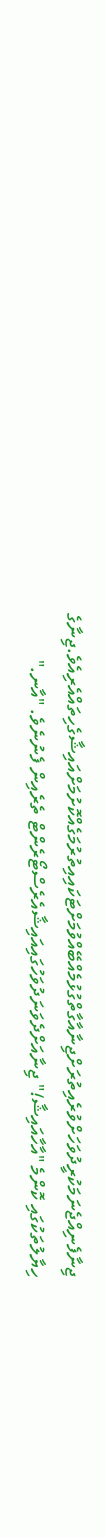ޖިނާފެނިއްޖެނަމަކުރީދުވަހަށްވުރެއިތުރަށްޖިނާއާގާތްގުޅުމެއްބޭއްވުމަށްޓަކައިއިތުރުމަގެއްކޮށުމަށްއައިޝާގެހިތައްއެރިއެވެ.ޖިނާގެ ހިޔާލުތަކުގައި ކޮންމެ "އާހާއައިޝާ!" ޖިނާއަށްދެވަނަދުވަހުގައިއައިޝާއެރެސްޓޯރެންޓް ތެރެއިން ފެނުނެވެ. "އާނ."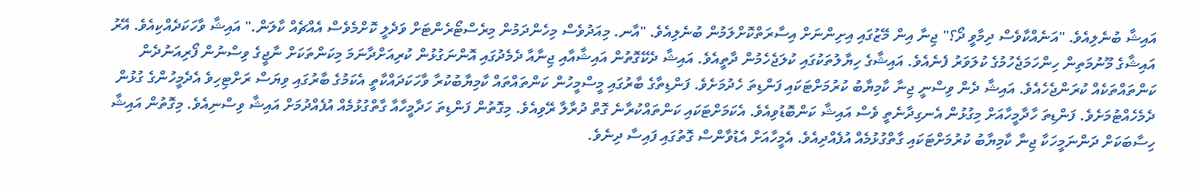އައިޝާ ބުނެލިއެވެ. "އަނެއްކާވެސް ދިމާވީ ދޯ؟" ޖިނާ އިން މޭޒުގައި އިށިންނަށް އިސާރަތްކޮށްލަމުން ބުނެލިއެވެ. "އާނ. މިއަދުވެސް މިހެންދަމުން މިރެސްޓޯރެންޓަށް ވަދެލީ ކޮށްމެވެސް އެއްޗެއް ކާލަން." އައިޝާ ވާހަކަދެއްކިއެވެ. އޭރު އައިޝާގެ މޫނުމަތިން ހިންހަމަޖެހުމުގެ ކުލަވަރު ފެނެއެވެ. އައިޝާގެ ހިޔާލުތަކުގައި ކުލަޖެހެމުން ދާތީއެވެ. އައިޝާ ދެކޭގޮތުން އައިޝާއާއި ޖިނާއާ ދެމެދުގައި އޮންނަގުޅުން ކުރިއަށްދާނަމަ މިކަންތަކަށް ނާޖީގެ ވިސްނުން ފޯރިއަނުދެން ކަންތައްތަކެއް ކުރަންޖެހެއެވެ. އައިޝާ ދެން ވިސްނީ ޖިނާ ކާމިޔާބު ކުރުމަށްޓަކައި ފަންޑިތަ ހެދުމަށެވެ. ފަންޑިތާގެ ބާރުގައި މީސްމީހުން ކަންތައްތައް ކާމިޔާބުކުރާ ވާހަކަދައްކާތީ އެކަމުގެ ބާރުގައި ވިޔަސް ރަށްޓިހިވެ އެދެމީހުންގެ ގުޅުން ދެމެހެއްޓުމަށެވެ. ފަންޑިތަ ހާދާމީހާއަށް މިގުޅުން އެނގިދާނެތީ ވެސް އައިޝާ ކަންބޮޑުވިއެވެ. އެކަމަށްޓަކައި ކަންތައްކުރާނެ ގޮތް ދުރާލާ ރޭވިއެވެ. މިގޮތުން ފަންޑިތަ ހަދާމީހާއާ ގާތްގުޅުމެއް އުފެއްދުމަށް އައިޝާ ވިސްނިއެވެ. މިގޮތުން އައިޝާ ހިސާބަކަށް ދަންނަމީހަކާ ޖިނާ ކާމިޔާބު ކުރުމަށްޓަކައި ގާތްގުޅުމެއް އުފެއްދިއެވެ. އެމީހާއަށް އެޑުވާންސް ގޮތުގައި ފައިސާ ދިނެވެ.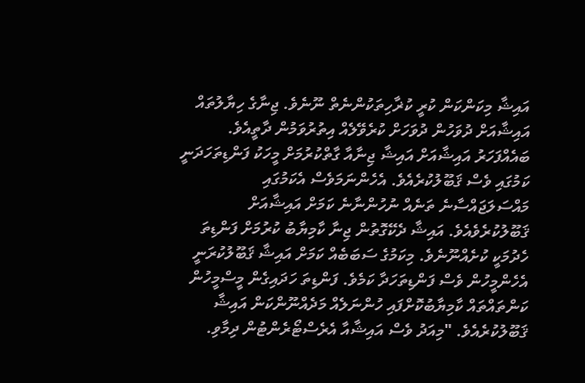އައިޝާ މިކަންކަން ކުރީ ކުޜާހިތަކުންނެތް ނޫނެވެ. ޖިނާގެ ހިޔާލުތައް އައިޝާއަށް ދުވަހުން ދުވަހަށް ކުރެވޭލެއް އިތުރުވަމުން ދާތީއެވެ. ބައެއްފަހަރު އައިޝާއަށް އައިޝާ ޖިނާއާ ގާތްކުރުމަށް މީހަކު ފަންޑިތަހަދަނީ ކަމުގައި ވެސް ޤަބޫލުކުރެއެވެ. އެހެންނަމަވެސް އެކަމުގައި މައްސަލަޖައްސާނެ ތަނެއް ނުހުންނާނެ ކަމަށް އައިޝާއަށް ޤަބޫލުކުރެވެއެވެ. އައިޝާ ދެކޭގޮތުން ޖިނާ ކާމިޔާބު ކުރުމަށް ފަންޑިތަ ހެދުމަކީ ކުށެއްނޫނެވެ. މިކަމުގެ ސަބަބެއް ކަމަށް އައިޝާ ޤަބޫލުކުރަނީ އެހެންމީހުން ވެސް ފަންޑިތަހަދާ ކަމެވެ. ފަންޑިތަ ހަދައިގެން މީސްމީހުން ކަންތައްތައް ކާމިޔާބުކޮށްފައި ހުންނަލެއް މަދެއްނޫންކަން އައިޝާ ޤަބޫލުކުރެއެވެ. "މިއަދު ވެސް އައިޝާއާ އެރެސްޓޯރެންޓުން ދިމާވި.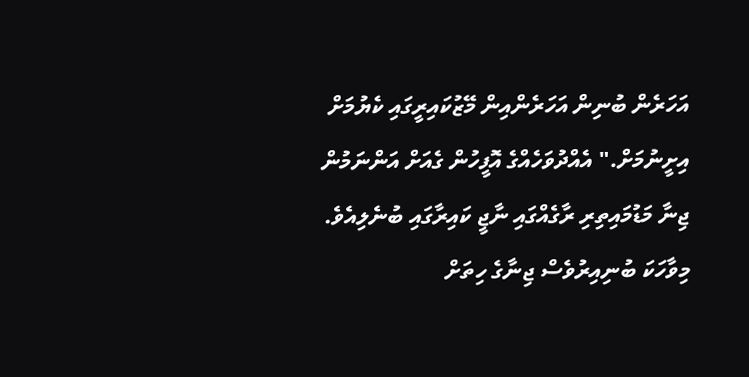އަހަރެން ބުނިން އަހަރެންއިން މޭޒުކައިރީގައި ކެޔުމަށް އިށީނުމަށް." އެއްދުވަހެއްގެ އޮފީހުން ގެއަށް އަންނަމުން ޖިނާ މަޑުމައިތިރި ރާގެއްގައި ނާޖީ ކައިރާގައި ބުނެލިއެވެ. މިވާހަކަ ބުނިއިރުވެސް ޖިނާގެ ހިތަށް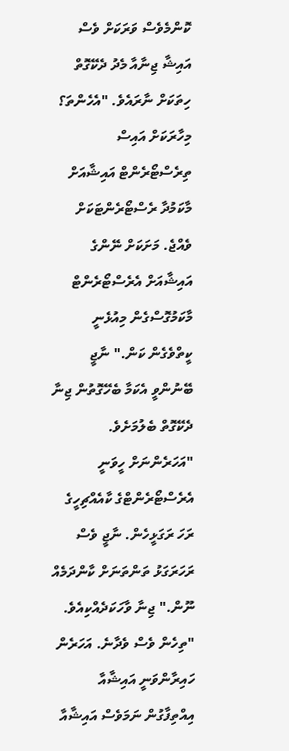ކޮންމެވެސް ވަރަކަށް ވެސް އައިޝާ ޖިނާއާ މެދު ދެކޭގޮތް ހިތަކަށް ނާރައެވެ. "އެހެންތަ؟ މިހާރަކަށް އައިސް ތިރެސްޓޯރެންޓް އައިޝާއަށް މާކަމުދާ ރެސްޓޯރެންޓަކަށް ވެއްޖެ. މަށަކަށް ނޭންގެ އައިޝާއަށް އެރެސްޓޯރެންޓް މާކަމުގޮސްގެން މިއުޅެނީ ކީތްވެގެން ކަން." ނާޖީ ބޭނުންވީ އެކަމާ ބެހޭގޮތުން ޖިނާ ދެކޭގޮތް ބެލުމަށެވެ. "އަހަރެންނަށް ހީވަނީ އެރެސްޓޯރެންޓްގެ ކާއެއްޗިހީގެ ރަހަ ރަގަޅީހެން. ނާޖީ ވެސް ރަހަރަގަޅު ތަންތަނަށް ކާންދަމެއް ނޫން." ޖިނާ ވާހަކަދެއްކިއެވެ. "ތިހެން ވެސް ވެދާނެ. އަހަރެން ހައިރާންވަނީ އައިޝާއާ އިއްތިފާގުން ނަމަވެސް އައިޝާއާ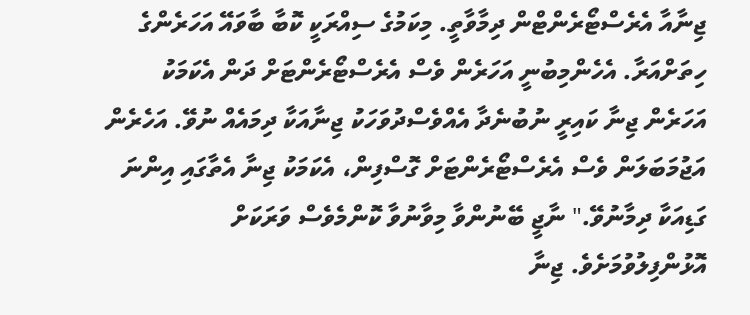ޖިނާއާ އެރެސްޓޯރެންޓްން ދިމާވާތީ. މިކަމުގެ ސިއްރަކީ ކޮބާ ބާވައޭ އަހަރެންގެ ހިތަށްއަރާ. އެހެންމިބުނީ އަހަރެން ވެސް އެރެސްޓޯރެންޓަށް ދަން އެކަމަކު އަހަރެން ޖިނާ ކައިރީ ނުބުނެދާ އެއްވެސްދުވަހަކު ޖިނާއަކާ ދިމައެއް ނުވޭ. އަހެރެން އަޖުމަބަލަން ވެސް އެރެސްޓޯރެންޓަށް ގޮސްފިން، އެކަމަކު ޖިނާ އެތާގައި އިންނަ ގަޑިއަކާ ދިމާނުވޭ." ނާޖީ ބޭނުންވާ މިވާނުވާ ކޮންމެވެސް ވަރަކަށް އޮޅުންފިލުވުމަށެވެ. ޖިނާ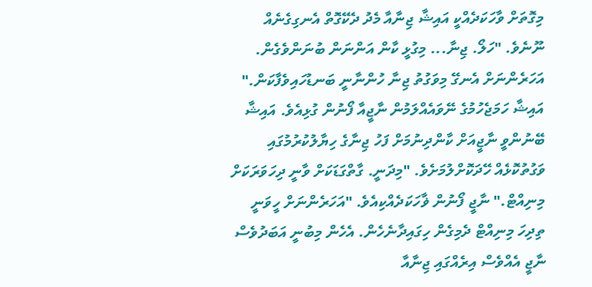މިގޮތަށް ވާހަކަދެއްކީ އައިޝާ ޖިނާއާ މެދު ދެކޭގޮތް އެނގިގެނެއް ނޫނެވެ. "ހަލޯ. ޖިނާ... މިގުޅީ ކާން އަންނަން ބުނަންވެގެން. އަހަރެންނަށް އެނގޭ މިވަގުތު ޖިނާ ހުންނާނީ ބަނޑުހައިވެފާކަން." އައިޝާ ހަމަޖެހުމުގެ ނޭވައެއްލަމުން ނާޖީއާ ފޯނުން ގުޅިއެވެ. އައިޝާ ބޭނުންވީ ނާޖީއަށް ކާންދިނުމަށް ފަހު ޖިނާގެ ހިޔާލުކުރުމުގައި ވަގުތުކޮޅެއް ހޭދަކޮށްލުމަށެވެ. "މިދަނީ. ގާތްގަޑަކަށް ވާނީ ދިހަވަރަކަށް މިނިއްޓް." ނާޖީ ފޯނުން ޥާހަކަދެއްކިއެވެ. "އަހަރެންނަށް ހީވަނީ ތިދިހަ މިނިއްޓް ދެމިގެން ހިގައިދާނެހެން. އެހެން މިބުނީ އަބަދުވެސް ނާޖީ އެއްވެސް އިރެއްގައި ޖިނާއާ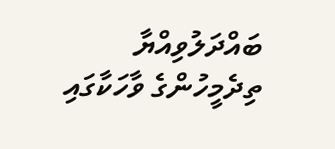ބައްދަލުވިއްޔާ ތިދެމީހުންގެ ވާހަކާގައި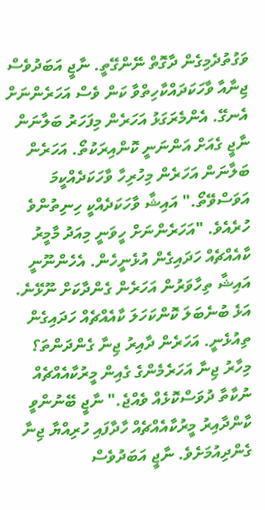ވަގުތުދެމިގެން ދާގޮތް ނޭންގޭތީ. ނާޖީ އަބަދުވެސް ޖިނާއާ ވާހަކަދައްކާހިތްވާ ކަން ވެސް އަހަރެންނަށް އެނގޭ. އެންމެރަގަޅު އަހަރެން މިފަހަރު ބަލާނަން ނާޖީ ގެއަށް އަންނަނީ ކޮންއިރަކުތޯ. އަހަރެން ބަލާނަން އަހަރެން މިހުރިހާ ވާހަކަދެއްކީމަ އަވަސްވޭތޯ." އައިޝާ ވާހަކަދެއްކީ ހިނިތުންވެ ހުރެއެވެ. "އަހަރެންނަށް ހީވަނީ މިއަދު މާމީރު ކާއެއްޗެއް ހަދައިގެން އުޅެނީހެން. އެހެންނޫނީ އައިޝާ ތިހާވަރުން އަހަރެން ގެންދާކަށް ނޫޅޭނެ. އަޅެ ބުނެބަލަ ކޮންކަހަލަ ކާއެއްޗެއް ހަދައިގެން ތިއުޅެނީ. އަހަރެން ދާއިރު ޖިނާ ގެންދަންތަ؟ މިހާރު ޖިނާ އަހަރެމެންގެ ގެއިން މީރުކާއެއްޗެއް ނުކާތާ ދުވަސްކޮޅެއް ވެއްޖެ." ނާޖީ ބޭނުންވީ ކާންދާއިރު މީރުކާއެއްޗެއް ހާދާފައި ހުރިއްޔާ ޖިނާ ގެންދިއުމަށެވެ. ނާޖީ އަބަދުވެސް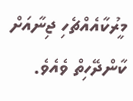މީރުކާއެއްޗެހި ޖިނާއަށް ކާންދޭހިތް ވެއެވެ.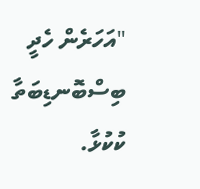"އަހަރެން ހެދީ ބިސްބޮނޑިބަތާ ކުކުޅާ.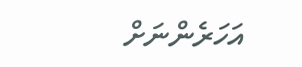އަހަރެންނަށް